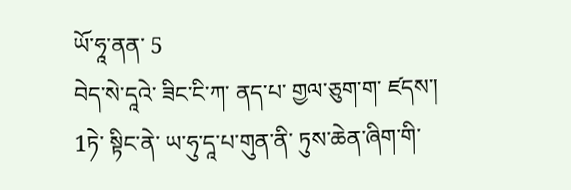ཡོ་ཧཱ་ནན་ 5
བེད་སེ་དཱའེ་ ཟིང་ངི་ཀ་ ནད་པ་ གྱལ་ཅུག་ག་ ཛདས་།
1ཏེ་ སྟིང་ནེ་ ཡ་ཧུ་དཱ་པ་གུན་ནི་ ཏུས་ཆེན་ཞིག་གི་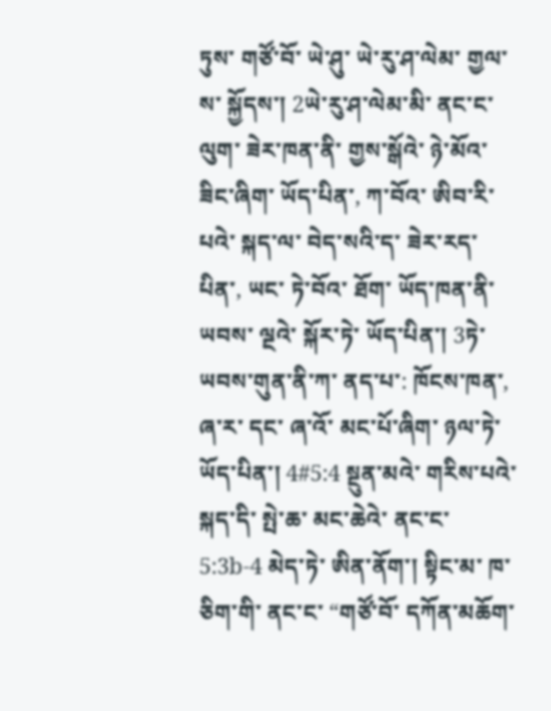ཏུས་ གཙོ་བོ་ ཡེ་ཤུ་ ཡེ་རུ་ཤ་ལེམ་ གྱལ་ས་ སྐྱོདས་། 2ཡེ་རུ་ཤ་ལེམ་མི་ ནང་ང་ ལུག་ ཟེར་ཁན་ནི་ གྱས་སྒོའེ་ ཉེ་མོའ་ ཟིང་ཞིག་ ཡོད་པིན་, ཀ་བོའ་ ཨིབ་རི་པའེ་ སྐད་ལ་ བེད་སའི་ད་ ཟེར་རད་པིན་, ཡང་ ཏེ་བོའ་ ཐོག་ ཡོད་ཁན་ནི་ ཡབས་ ལྔའེ་ སྐོར་ཏེ་ ཡོད་པིན་། 3ཏེ་ ཡབས་གུན་ནི་ཀ་ ནད་པ་: ཁོངས་ཁན་, ཞ་ར་ དང་ ཞ་འོ་ མང་པོ་ཞིག་ ཉལ་ཏེ་ ཡོད་པིན་། 4#5:4 སྔུན་མའེ་ གརིས་པའེ་ སྐད་དི་ སྤེ་ཆ་ མང་ཆེའེ་ ནང་ང་ 5:3b-4 མེད་ཏེ་ ཨིན་ནོག་། སྟིང་མ་ ཁ་ཅིག་གི་ ནང་ང་ “གཙོ་བོ་ དཀོན་མཆོག་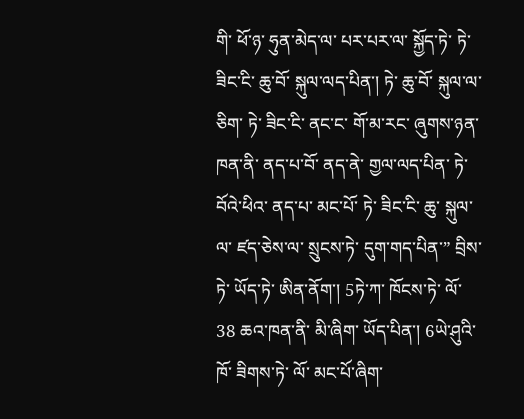གི་ ཕོ་ཉ་ ཧུན་མེད་ལ་ པར་པར་ལ་ སྐྱོད་ཏེ་ ཏེ་ ཟིང་ངི་ ཆུ་བོ་ སྐུལ་ལད་པིན་། ཏེ་ ཆུ་བོ་ སྐུལ་ལ་ཅིག་ ཏེ་ ཟིང་ངི་ ནང་ང་ གོ་མ་རང་ ཞུགས་ཉན་ཁན་ནི་ ནད་པ་བོ་ ནད་ནེ་ གྱལ་ལད་པིན་ ཏེ་བོའེ་ཕིའ་ ནད་པ་ མང་པོ་ ཏེ་ ཟིང་ངི་ ཆུ་ སྐུལ་ལ་ ཛད་ཅེས་ལ་ སྲུངས་ཏེ་ དུག་གད་པིན་” བྲིས་ཏེ་ ཡོད་ཏེ་ ཨིན་ནོག་། 5ཏེ་ཀ་ ཁོངས་ཏེ་ ལོ་ 38 ཆའ་ཁན་ནི་ མི་ཞིག་ ཡོད་པིན་། 6ཡེ་ཤུའི་ ཁོ་ ཟིགས་ཏེ་ ལོ་ མང་པོ་ཞིག་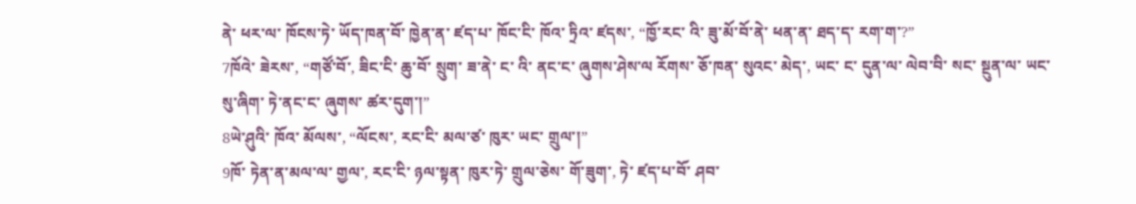ནེ་ ཕར་ལ་ ཁོངས་ཏེ་ ཡོད་ཁན་བོ་ ཁྱེན་ན་ ཛད་པ་ ཁོང་ངི་ ཁོའ་ ཏྲིའ་ ཛདས་, “ཁྱོ་རང་ འི་ ཟུ་མོ་བོ་ནེ་ ཕན་ན་ ཐད་ད་ རག་ག་?”
7ཁོའེ་ ཟེརས་, “གཙོ་བོ་, ཟིང་ངི་ ཆུ་བོ་ སྲུག་ ཟ་ནེ་ ང་ འི་ ནང་ང་ ཞུགས་ཤེས་ལ རོགས་ ཅོ་ཁན་ སུའང་ མེད་, ཡང་ ང་ དུན་ལ་ ལེབ་བི་ སང་ སྔུན་ལ་ ཡང་སུ་ཞིག་ ཏེ་ནང་ང་ ཞུགས་ ཚར་དུག་།”
8ཡེ་ཤུའི་ ཁོའ་ མོལས་, “ལོངས་, རང་ངི་ མལ་ཙ་ ཁུར་ ཡང་ གྲུལ་།”
9ཁོ་ ཏེན་ན་མལ་ལ་ གྱལ་, རང་ངི་ ཉལ་སྟན་ ཁུར་ཏེ་ གྲུལ་ཅེས་ གོ་ཟུག་, ཏེ་ ཛད་པ་བོ་ ཤབ་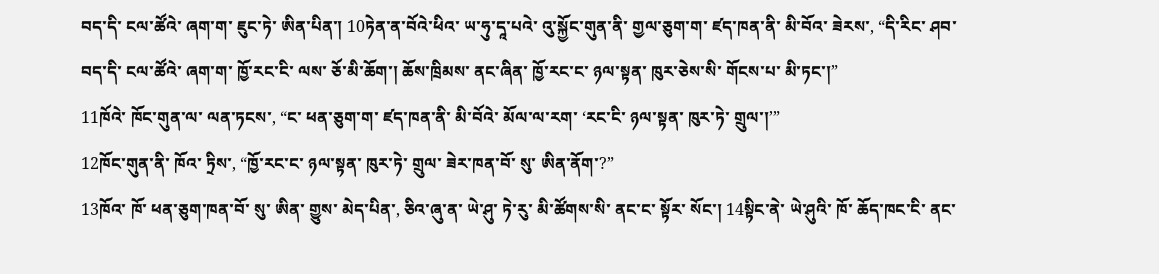བད་དི་ ངལ་ཚོའེ་ ཞག་ག་ ཇུང་ཏེ་ ཨིན་པིན་། 10ཏེན་ན་བོའེ་ཕིའ་ ཡ་ཧུ་དཱ་པའེ་ འུ་སྐྱོང་གུན་ནི་ གྱལ་ཅུག་ག་ ཛད་ཁན་ནི་ མི་བོའ་ ཟེརས་, “དི་རིང་ ཤབ་བད་དི་ ངལ་ཚོའེ་ ཞག་ག་ ཁྱོ་རང་ངི་ ལས་ ཅོ་མི་ཆོག་། ཆོས་ཁྲིམས་ ནང་ཞིན་ ཁྱོ་རང་ང་ ཉལ་སྟན་ ཁུར་ཅེས་སི་ གོངས་པ་ མི་ཏང་།”
11ཁོའེ་ ཁོང་གུན་ལ་ ལན་ཏངས་, “ང་ ཕན་ཅུག་ག་ ཛད་ཁན་ནི་ མི་བོའེ་ མོལ་ལ་རག་ ‘རང་ངི་ ཉལ་སྟན་ ཁུར་ཏེ་ གྲུལ་།’”
12ཁོང་གུན་ནི་ ཁོའ་ ཏྲིས་, “ཁྱོ་རང་ང་ ཉལ་སྟན་ ཁུར་ཏེ་ གྲུལ་ ཟེར་ཁན་བོ་ སུ་ ཨིན་ནོག་?”
13ཁོའ་ ཁོ་ ཕན་ཅུག་ཁན་བོ་ སུ་ ཨིན་ གྱུས་ མེད་པིན་, ཅིའ་ཞུ་ན་ ཡེ་ཤུ་ ཏེ་རུ་ མི་ཚོགས་སི་ ནང་ང་ སྟོར་ སོང་། 14སྟིང་ནེ་ ཡེ་ཤུའི་ ཁོ་ ཆོད་ཁང་ངི་ ནང་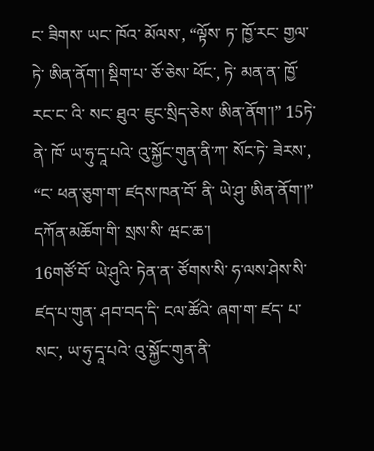ང་ ཟིགས་ ཡང་ ཁོའ་ མོལས་, “ལྟོས་ ཏ་ ཁྱོ་རང་ གྱལ་ཏེ་ ཨིན་ནོག་། སྡིག་པ་ ཅོ་ཅེས་ ཕོང་, ཏེ་ མན་ན་ ཁྱོ་རང་ང་ འི་ སང་ ཐུའ་ ཇུང་སྲིད་ཅེས་ ཨིན་ནོག་།” 15ཏེ་ནེ་ ཁོ་ ཡ་ཧུ་དཱ་པའེ་ འུ་སྐྱོང་གུན་ནི་ཀ་ སོང་ཏེ་ ཟེརས་, “ང་ ཕན་ཅུག་ག་ ཛདས་ཁན་བོ་ ནི་ ཡེ་ཤུ་ ཨིན་ནོག་།”
དཀོན་མཆོག་གི་ སྲས་སི་ ཝང་ཆ་།
16གཙོ་བོ་ ཡེ་ཤུའི་ ཏེན་ན་ ཙོགས་སི་ ཧ་ལས་ཤེས་སི་ ཛད་པ་གུན་ ཤབ་བད་དི་ ངལ་ཚོའེ་ ཞག་ག་ ཛད་ པ་སང་, ཡ་ཧུ་དཱ་པའེ་ འུ་སྐྱོང་གུན་ནི་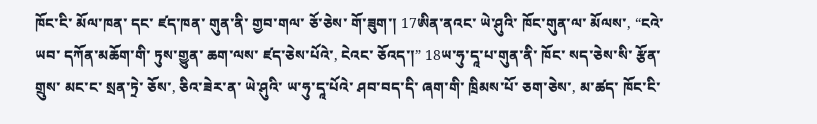ཁོང་ངི་ མོལ་ཁན་ དང་ ཛད་ཁན་ གུན་ནི་ གྱབ་གལ་ ཅོ་ཅེས་ གོ་ཟུག་། 17ཨིན་ནའང་ ཡེ་ཤུའི་ ཁོང་གུན་ལ་ མོལས་, “ངའེ་ ཡབ་ དཀོན་མཆོག་གི་ ཏུས་གྱུན་ ཆག་ལས་ ཛད་ཅེས་པོའེ་, ངེའང་ ཅོའད་།” 18ཡ་ཧུ་དཱ་པ་གུན་ནི་ ཁོང་ སད་ཅེས་སི་ རྩོན་གྲུས་ མང་ང་ སྲན་ཏྲེ་ ཅོས་, ཅིའ་ཟེར་ན་ ཡེ་ཤུའི་ ཡ་ཧུ་དཱ་པོའེ་ ཤབ་བད་དི་ ཞག་གི་ ཁྲིམས་པོ་ ཅག་ཅེས་, མ་ཚད་ ཁོང་ངི་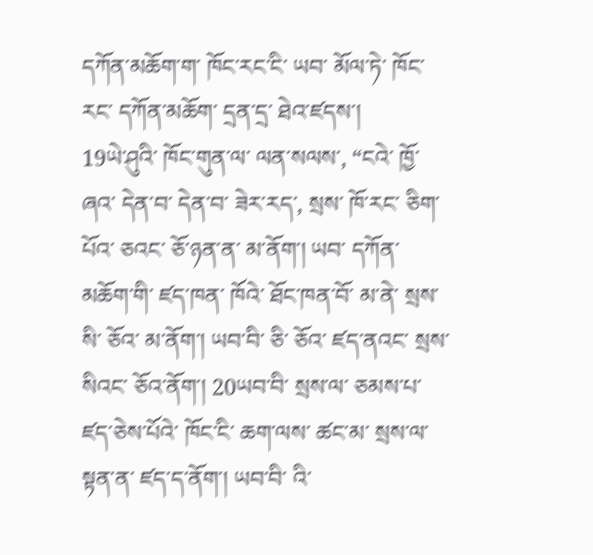དཀོན་མཆོག་ག་ ཁོང་རང་ངི་ ཡབ་ མོལ་ཏེ་ ཁོང་རང་ དཀོན་མཆོག་ དྲན་དྲ་ ཐེའ་ཛདས་།
19ཡེ་ཤུའི་ ཁོང་གུན་ལ་ ལན་སལས་, “ངའེ་ ཁྱོ་ཞའ་ དེན་བ་ དེན་བ་ ཟེར་རད་, སྲས་ ཁོ་རང་ ཅིག་པོའ་ ཅའང་ ཅོ་ཉན་ན་ མ་ནོག་། ཡབ་ དཀོན་མཆོག་གི་ ཛད་ཁན་ ཁོའེ་ ཐོང་ཁན་བོ་ མ་ནེ་ སྲས་སི་ ཅོའ་ མ་ནོག་། ཡབ་བི་ ཅི་ ཅོའ་ ཛད་ནའང་ སྲས་སིའང་ ཅོའ་ནོག་། 20ཡབ་བི་ སྲས་ལ་ ཅམས་པ་ ཛད་ཅེས་པོའེ་ ཁོང་ངི་ ཆག་ལས་ ཚང་མ་ སྲས་ལ་ སྟན་ན་ ཛད་ད་ནོག་། ཡབ་བི་ འི་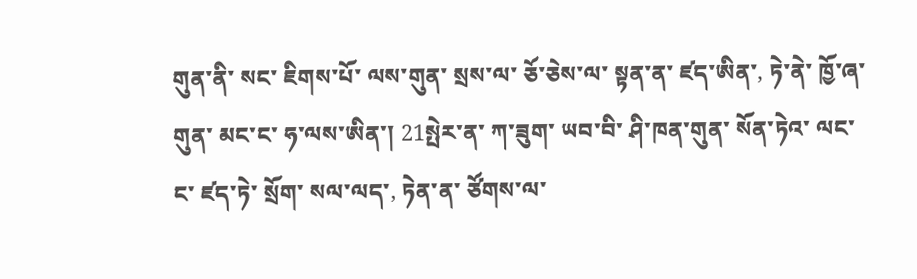གུན་ནི་ སང་ ཇིགས་པོ་ ལས་གུན་ སྲས་ལ་ ཅོ་ཅེས་ལ་ སྟན་ན་ ཛད་ཨིན་, ཏེ་ནེ་ ཁྱོ་ཞ་གུན་ མང་ང་ ཧ་ལས་ཨིན་། 21སྤེར་ན་ ཀ་ཟུག་ ཡབ་བི་ ཤི་ཁན་གུན་ སོན་ཏེའ་ ལང་ང་ ཛད་ཏེ་ སྲོག་ སལ་ལད་, ཏེན་ན་ ཙོགས་ལ་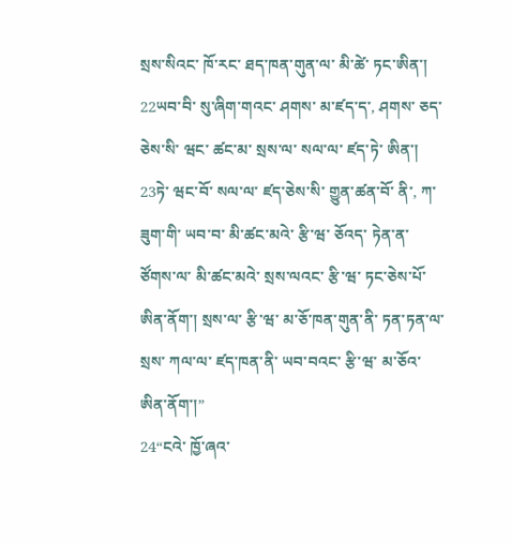སྲས་སིའང་ ཁོ་རང་ ཐད་ཁན་གུན་ལ་ མི་ཚེ་ ཏང་ཨིན་། 22ཡབ་བི་ སུ་ཞིག་གའང་ ཤགས་ མ་ཛད་ད་, ཤགས་ ཅད་ཅེས་སི་ ཝང་ ཚང་མ་ སྲས་ལ་ སལ་ལ་ ཛད་ཏེ་ ཨིན་། 23ཏེ་ ཝང་བོ་ སལ་ལ་ ཛད་ཅེས་སི་ གྱུན་ཚན་བོ་ ནི་, ཀ་ཟུག་གི་ ཡབ་བ་ མི་ཚང་མའེ་ རྩི་ཝ་ ཅོའད་ ཏེན་ན་ ཙོགས་ལ་ མི་ཚང་མའེ་ སྲས་ལའང་ རྩི་ཝ་ ཏང་ཅེས་པོ་ ཨིན་ནོག་། སྲས་ལ་ རྩི་ཝ་ མ་ཅོ་ཁན་གུན་ནི་ ཏན་ཏན་ལ་ སྲས་ ཀལ་ལ་ ཛད་ཁན་ནི་ ཡབ་བའང་ རྩི་ཝ་ མ་ཅོའ་ ཨིན་ནོག་།”
24“ངའེ་ ཁྱོ་ཞའ་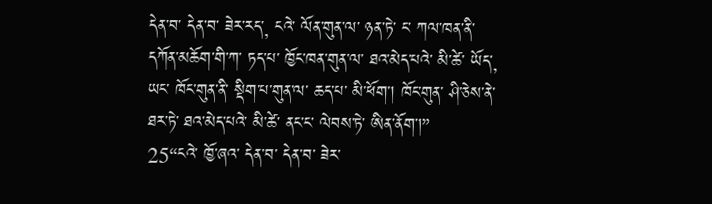དེན་བ་ དེན་བ་ ཟེར་རད་, ངའེ་ ལོན་གུན་ལ་ ཉན་ཏེ་ ང་ ཀལ་ཁན་ནི་ དཀོན་མཆོག་གི་ཀ་ ཏད་པ་ ཁྱོང་ཁན་གུན་ལ་ ཐའ་མེད་པའེ་ མི་ཚེ་ ཡོད་, ཡང་ ཁོང་གུན་ནི་ སྡིག་པ་གུན་ལ་ ཆད་པ་ མི་ཕོག་། ཁོང་གུན་ ཤི་ཅེས་ནེ་ ཐར་ཏེ་ ཐའ་མེད་པའེ་ མི་ཚེ་ ནང་ང་ ལེབས་ཏེ་ ཨིན་ནོག་།”
25“ངའེ་ ཁྱོ་ཞའ་ དེན་བ་ དེན་བ་ ཟེར་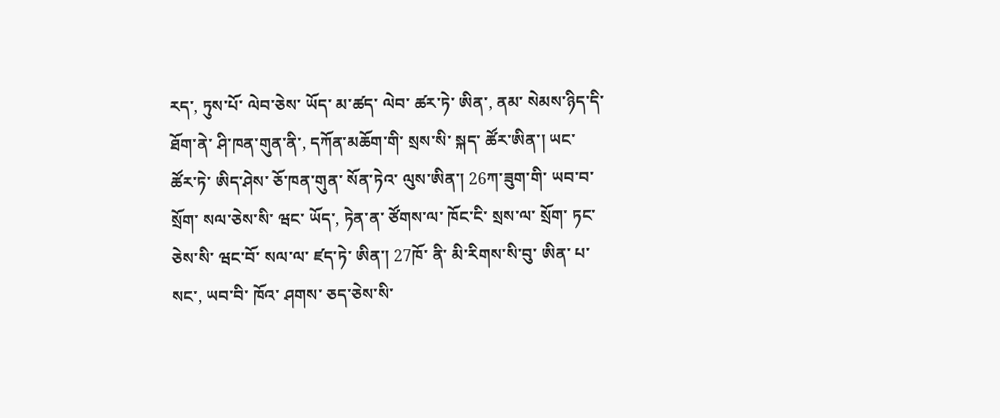རད་, ཏུས་པོ་ ལེབ་ཅེས་ ཡོད་ མ་ཚད་ ལེབ་ ཚར་ཏེ་ ཨིན་, ནམ་ སེམས་ཉིད་དི་ ཐོག་ནེ་ ཤི་ཁན་གུན་ནི་, དཀོན་མཆོག་གི་ སྲས་སི་ སྐད་ ཚོར་ཨིན་། ཡང་ ཚོར་ཏེ་ ཨིད་ཤེས་ ཅོ་ཁན་གུན་ སོན་ཏེའ་ ལུས་ཨིན་། 26ཀ་ཟུག་གི་ ཡབ་བ་ སྲོག་ སལ་ཅེས་སི་ ཝང་ ཡོད་, ཏེན་ན་ ཙོགས་ལ་ ཁོང་ངི་ སྲས་ལ་ སྲོག་ ཏང་ཅེས་སི་ ཝང་བོ་ སལ་ལ་ ཛད་ཏེ་ ཨིན་། 27ཁོ་ ནི་ མི་རིགས་སི་བུ་ ཨིན་ པ་སང་, ཡབ་བི་ ཁོའ་ ཤགས་ ཅད་ཅེས་སི་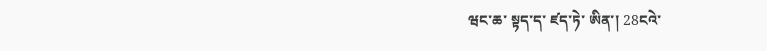ཝང་ཆ་ སྟད་ད་ ཛད་ཏེ་ ཨིན་། 28ངའེ་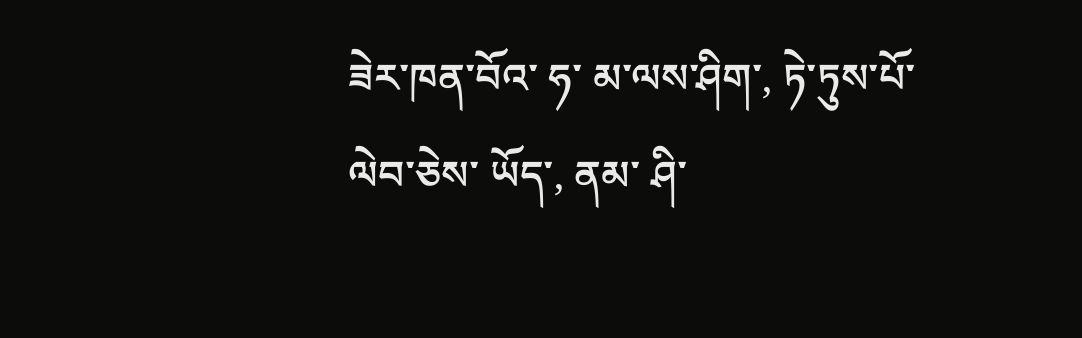ཟེར་ཁན་བོའ་ ཧ་ མ་ལས་ཤིག་, ཏེ་ཏུས་པོ་ ལེབ་ཅེས་ ཡོད་, ནམ་ ཤི་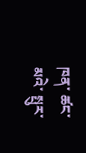ཁན་ ཚང་མའེ་ སྤུར་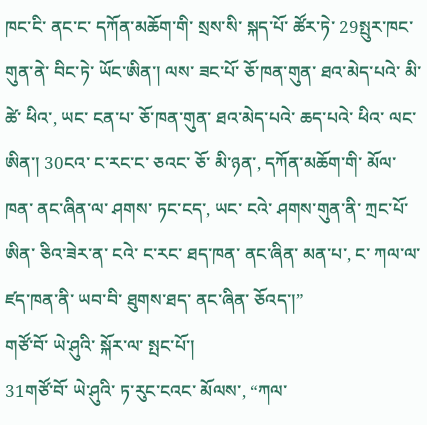ཁང་ངི་ ནང་ང་ དཀོན་མཆོག་གི་ སྲས་སི་ སྐད་པོ་ ཚོར་ཏེ་ 29སྤུར་ཁང་གུན་ནེ་ བིང་ཏེ་ ཡོང་ཨིན་། ལས་ ཟང་པོ་ ཅོ་ཁན་གུན་ ཐའ་མེད་པའེ་ མི་ཚེ་ ཕིའ་, ཡང་ ངན་པ་ ཅོ་ཁན་གུན་ ཐའ་མེད་པའེ་ ཆད་པའེ་ ཕིའ་ ལང་ཨིན་། 30ངའ་ ང་རང་ང་ ཅའང་ ཅོ་ མི་ཉན་, དཀོན་མཆོག་གི་ མོལ་ཁན་ ནང་ཞིན་ལ་ ཤགས་ ཏང་ངད་, ཡང་ ངའེ་ ཤགས་གུན་ནི་ ཀྲང་པོ་ ཨིན་ ཅིའ་ཟེར་ན་ ངའེ་ ང་རང་ ཐད་ཁན་ ནང་ཞིན་ མན་པ་, ང་ ཀལ་ལ་ ཛད་ཁན་ནི་ ཡབ་བི་ ཐུགས་ཐད་ ནང་ཞིན་ ཅོའད་།”
གཙོ་བོ་ ཡེ་ཤུའི་ སྐོར་ལ་ སྤང་པོ་།
31གཙོ་བོ་ ཡེ་ཤུའི་ ཏ་རུང་ངའང་ མོལས་, “ཀལ་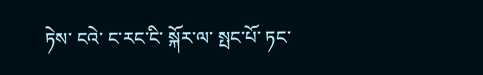ཏེས་ ངའེ་ ང་རང་ངི་ སྐོར་ལ་ སྤང་པོ་ ཏང་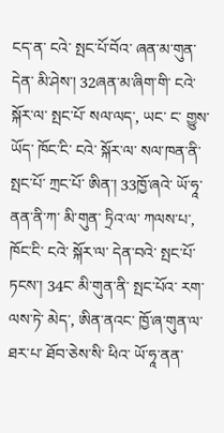ངད་ན་ ངའེ་ སྤང་པོ་བོའ་ ཞན་མ་གུན་ དེན་ མི་ཤེས་། 32ཞན་མ་ཞིག་གི་ ངའེ་ སྐོར་ལ་ སྤང་པོ་ སལ་ལད་, ཡང་ ང་ གྱུས་ཡོད་ ཁོང་ངི་ ངའེ་ སྐོར་ལ་ སལ་ཁན་ནི་ སྤང་པོ་ ཀྲང་པོ་ ཨིན་། 33ཁྱོ་ཞའེ་ ཡོ་ཧཱ་ནན་ནི་ཀ་ མི་གུན་ ཏྲིའ་ལ་ ཀལས་པ་, ཁོང་ངི་ ངའེ་ སྐོར་ལ་ དེན་བའེ་ སྤང་པོ་ ཏངས་། 34ང་ མི་གུན་ནི་ སྤང་པོའ་ རག་ལས་ཏེ་ མེད་, ཨིན་ནའང་ ཁྱོ་ཞ་གུན་ལ་ ཐར་པ་ ཐོབ་ཅེས་སི་ ཕིའ་ ཡོ་ཧཱ་ནན་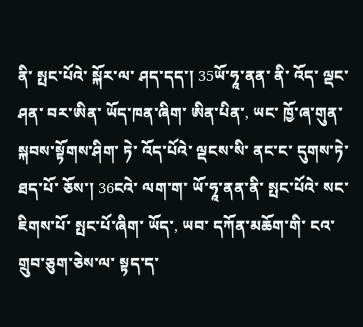ནི་ སྤང་པོའེ་ སྐོར་ལ་ ཤད་དད་། 35ཡོ་ཧཱ་ནན་ ནི་ འོད་ ལྡང་ཤན་ བར་ཨིན་ ཡོད་ཁན་ཞིག་ ཨིན་པིན་, ཡང་ ཁྱོ་ཞ་གུན་ སྐབས་སྟོགས་ཤིག་ ཏེ་ འོད་པོའེ་ ལྡངས་སི་ ནང་ང་ དུགས་ཏེ་ ཐད་པོ་ ཅོས་། 36ངའེ་ ལག་ག་ ཡོ་ཧཱ་ནན་ནི་ སྤང་པོའེ་ སང་ ཇིགས་པོ་ སྤང་པོ་ཞིག་ ཡོད་, ཡབ་ དཀོན་མཆོག་གི་ ངའ་ གྲུབ་ཅུག་ཅེས་ལ་ སྟད་ད་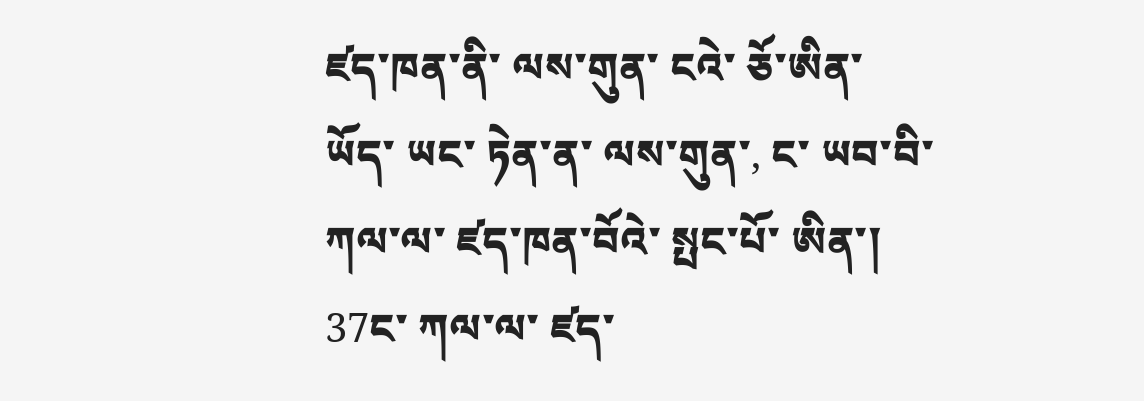ཛད་ཁན་ནི་ ལས་གུན་ ངའེ་ ཅོ་ཨིན་ ཡོད་ ཡང་ ཏེན་ན་ ལས་གུན་, ང་ ཡབ་བི་ ཀལ་ལ་ ཛད་ཁན་བོའེ་ སྤང་པོ་ ཨིན་། 37ང་ ཀལ་ལ་ ཛད་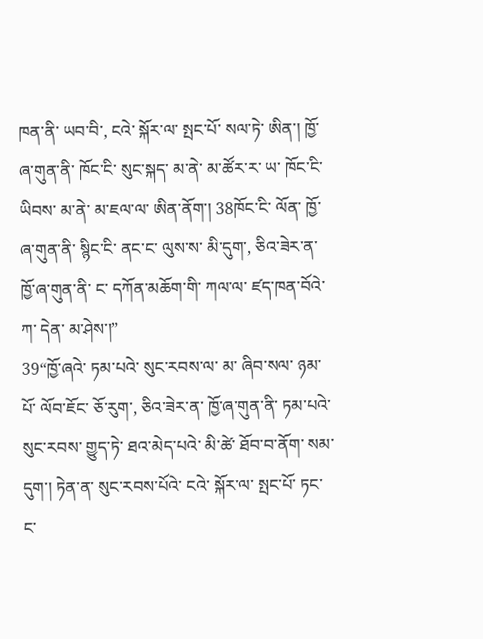ཁན་ནི་ ཡབ་བི་, ངའེ་ སྐོར་ལ་ སྤང་པོ་ སལ་ཏེ་ ཨིན་། ཁྱོ་ཞ་གུན་ནི་ ཁོང་ངི་ སུང་སྐད་ མ་ནེ་ མ་ཚོར་ར་ ཡ་ ཁོང་ངི་ ཡིབས་ མ་ནེ་ མ་ཇལ་ལ་ ཨིན་ནོག་། 38ཁོང་ངི་ ལོན་ ཁྱོ་ཞ་གུན་ནི་ སྙིང་ངི་ ནང་ང་ ལུས་ས་ མི་དུག་, ཅིའ་ཟེར་ན་ ཁྱོ་ཞ་གུན་ནི་ ང་ དཀོན་མཆོག་གི་ ཀལ་ལ་ ཛད་ཁན་བོའེ་ཀ་ དེན་ མ་ཤེས་།”
39“ཁྱོ་ཞའེ་ ཏམ་པའེ་ སུང་རབས་ལ་ མ་ ཞིབ་སལ་ ཉམ་པོ་ ལོབ་ཇོང་ ཅོ་རུག་, ཅིའ་ཟེར་ན་ ཁྱོ་ཞ་གུན་ནི་ ཏམ་པའེ་ སུང་རབས་ གྱུད་ཏེ་ ཐའ་མེད་པའེ་ མི་ཚེ་ ཐོབ་བ་ནོག་ སམ་དུག་། ཏེན་ན་ སུང་རབས་པོའེ་ ངའེ་ སྐོར་ལ་ སྤང་པོ་ ཏང་ང་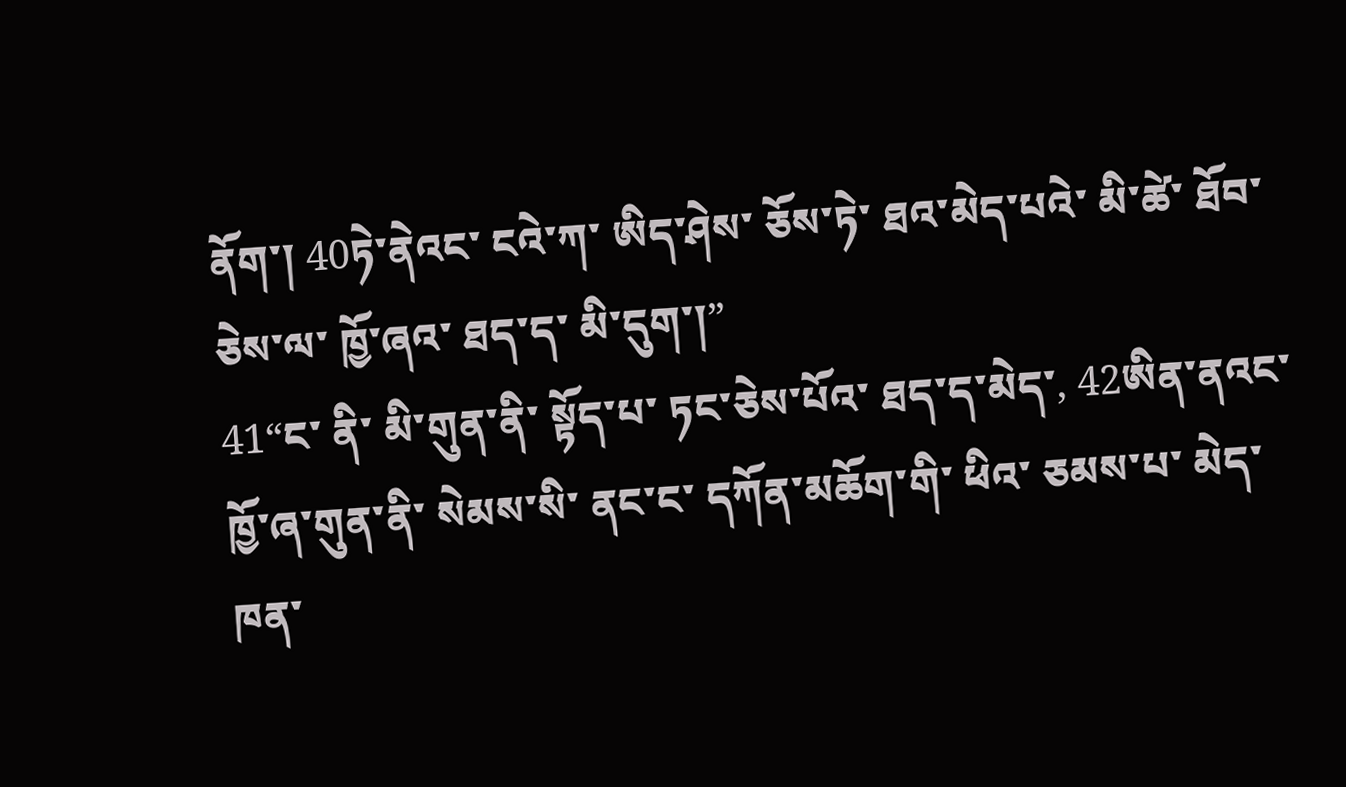ནོག་། 40ཏེ་ནེའང་ ངའེ་ཀ་ ཨིད་ཤེས་ ཅོས་ཏེ་ ཐའ་མེད་པའེ་ མི་ཚེ་ ཐོབ་ཅེས་ལ་ ཁྱོ་ཞའ་ ཐད་ད་ མི་དུག་།”
41“ང་ ནི་ མི་གུན་ནི་ སྟོད་པ་ ཏང་ཅེས་པོའ་ ཐད་ད་མེད་, 42ཨིན་ནའང་ ཁྱོ་ཞ་གུན་ནི་ སེམས་སི་ ནང་ང་ དཀོན་མཆོག་གི་ ཕིའ་ ཅམས་པ་ མེད་ཁན་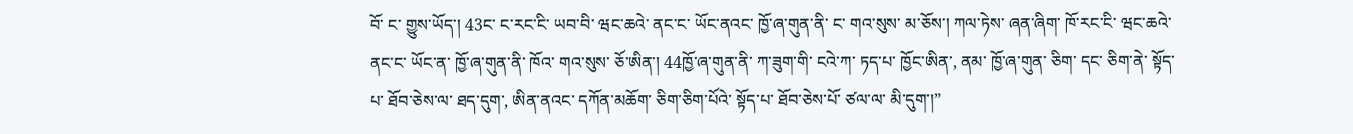བོ་ ང་ གྱུས་ཡོད་། 43ང་ ང་རང་ངི་ ཡབ་བི་ ཝང་ཆའེ་ ནང་ང་ ཡོང་ནའང་ ཁྱོ་ཞ་གུན་ནི་ ང་ གའ་སུས་ མ་ཅོས་། ཀལ་ཏེས་ ཞན་ཞིག་ ཁོ་རང་ངི་ ཝང་ཆའེ་ ནང་ང་ ཡོང་ན་ ཁྱོ་ཞ་གུན་ནི་ ཁོའ་ གའ་སུས་ ཅོ་ཨིན་། 44ཁྱོ་ཞ་གུན་ནི་ ཀ་ཟུག་གི་ ངའེ་ཀ་ ཏད་པ་ ཁྱོང་ཨིན་, ནམ་ ཁྱོ་ཞ་གུན་ ཅིག་ དང་ ཅིག་ནེ་ སྟོད་པ་ ཐོབ་ཅེས་ལ་ ཐད་དུག་, ཨིན་ནའང་ དཀོན་མཆོག་ ཅིག་ཅིག་པོའེ་ སྟོད་པ་ ཐོབ་ཅེས་པོ་ ཙལ་ལ་ མི་དུག་།”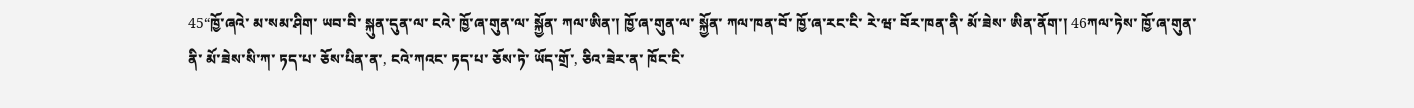45“ཁྱོ་ཞའེ་ མ་སམ་ཤིག་ ཡབ་བི་ སྐུན་དུན་ལ་ ངའེ་ ཁྱོ་ཞ་གུན་ལ་ སྐྱོན་ ཀལ་ཨིན་། ཁྱོ་ཞ་གུན་ལ་ སྐྱོན་ ཀལ་ཁན་བོ་ ཁྱོ་ཞ་རང་ངི་ རེ་ཝ་ བོར་ཁན་ནི་ མོ་ཟེས་ ཨིན་ནོག་། 46ཀལ་ཏེས་ ཁྱོ་ཞ་གུན་ནི་ མོ་ཟེས་སི་ཀ་ ཏད་པ་ ཅོས་པིན་ན་, ངའེ་ཀའང་ ཏད་པ་ ཅོས་ཏེ་ ཡོད་གྲོ་, ཅིའ་ཟེར་ན་ ཁོང་ངི་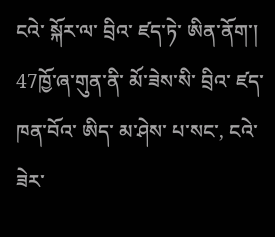ངའེ་ སྐོར་ལ་ བྲིའ་ ཛད་ཏེ་ ཨིན་ནོག་། 47ཁྱོ་ཞ་གུན་ནི་ མོ་ཟེས་སི་ བྲིའ་ ཛད་ཁན་བོའ་ ཨིད་ མ་ཤེས་ པ་སང་, ངའེ་ ཟེར་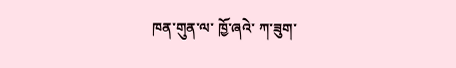ཁན་གུན་ལ་ ཁྱོ་ཞའེ་ ཀ་ཟུག་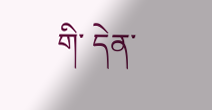གི་ དེན་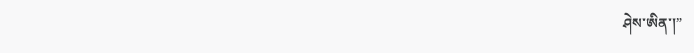ཤེས་ཨིན་།”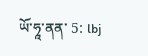ཡོ་ཧཱ་ནན་ 5: lbj